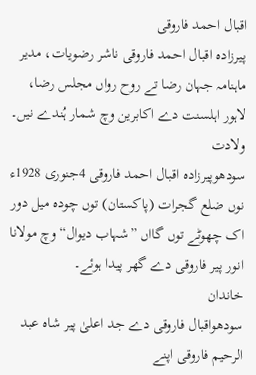اقبال احمد فاروقی
پیرزادہ اقبال احمد فاروقی ناشر رضویات، مدیر ماہنامہ جہان رضا تے روح رواں مجلس رضا، لاہور اہلسنت دے اکابرین وچ شمار ہُندے نيں۔
ولادت
سودھوپیرزادہ اقبال احمد فاروقی 4جنوری 1928ء نوں ضلع گجرات (پاکستان) توں چودہ میل دور اک چھوٹے توں گااں ”شہاب دیوال“ وچ مولانا انور پیر فاروقی دے گھر پیدا ہوئے۔
خاندان
سودھواقبال فاروقی دے جد اعلیٰ پیر شاہ عبد الرحیم فاروقی اپنے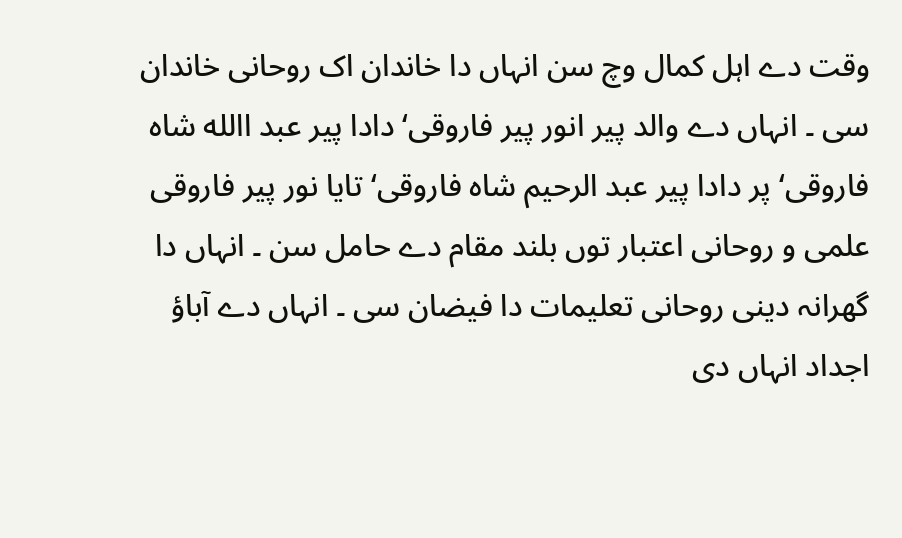وقت دے اہل کمال وچ سن انہاں دا خاندان اک روحانی خاندان سی ۔ انہاں دے والد پیر انور پیر فاروقی‘ دادا پیر عبد االله شاہ فاروقی‘ پر دادا پیر عبد الرحیم شاہ فاروقی‘ تایا نور پیر فاروقی علمی و روحانی اعتبار توں بلند مقام دے حامل سن ۔ انہاں دا گھرانہ دینی روحانی تعلیمات دا فیضان سی ۔ انہاں دے آباؤ اجداد انہاں دی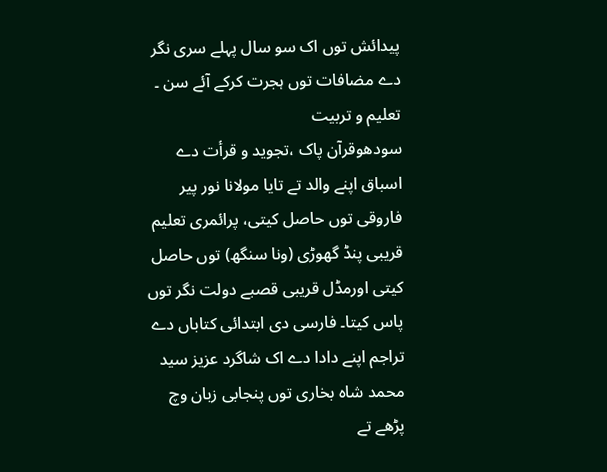پیدائش توں اک سو سال پہلے سری نگر دے مضافات توں ہجرت کرکے آئے سن ۔
تعلیم و تربیت
سودھوقرآن پاک ،تجوید و قرأت دے اسباق اپنے والد تے تایا مولانا نور پیر فاروقی توں حاصل کيتی، پرائمری تعلیم قریبی پنڈ گھوڑی (ونا سنگھ) توں حاصل کيتی اورمڈل قریبی قصبے دولت نگر توں پاس کیتا۔ فارسی دی ابتدائی کتاباں دے تراجم اپنے دادا دے اک شاگرد عزیز سید محمد شاہ بخاری توں پنجابی زبان وچ پڑھے تے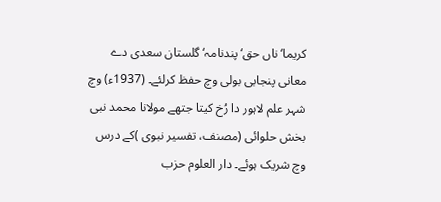کریما‘ ناں حق‘ پندنامہ‘ گلستان سعدی دے معانی پنجابی بولی وچ حفظ کرلئے۔ (1937ء) وچ شہر علم لاہور دا رُخ کیتا جتھے مولانا محمد نبی بخش حلوائی (مصنف، تفسیر نبوی )کے درس وچ شریک ہوئے۔ دار العلوم حزب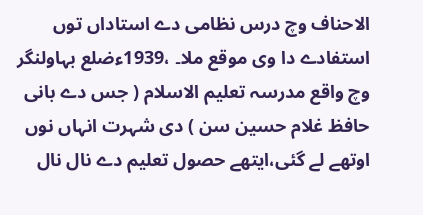الاحناف وچ درس نظامی دے استاداں توں استفادے دا وی موقع ملا۔ ،1939ءضلع بہاولنگر وچ واقع مدرسہ تعلیم الاسلام ( جس دے بانی حافظ غلام حسین سن ) دی شہرت انہاں نوں اوتھے لے گئی،ایتھے حصول تعلیم دے نال نال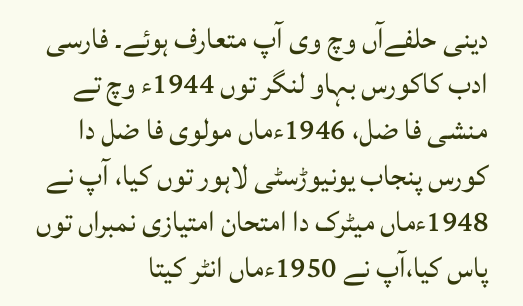دینی حلفےآں وچ وی آپ متعارف ہوئے۔ فارسی ادب کاکورس بہاو لنگر توں 1944ء وچ تے منشی فا ضل، 1946ءماں مولوی فا ضل دا کورس پنجاب یونیوڑسٹی لاہور توں کیا، آپ نے 1948ءماں میٹرک دا امتحان امتیازی نمبراں توں پاس کیا،آپ نے 1950ءماں انٹر کیتا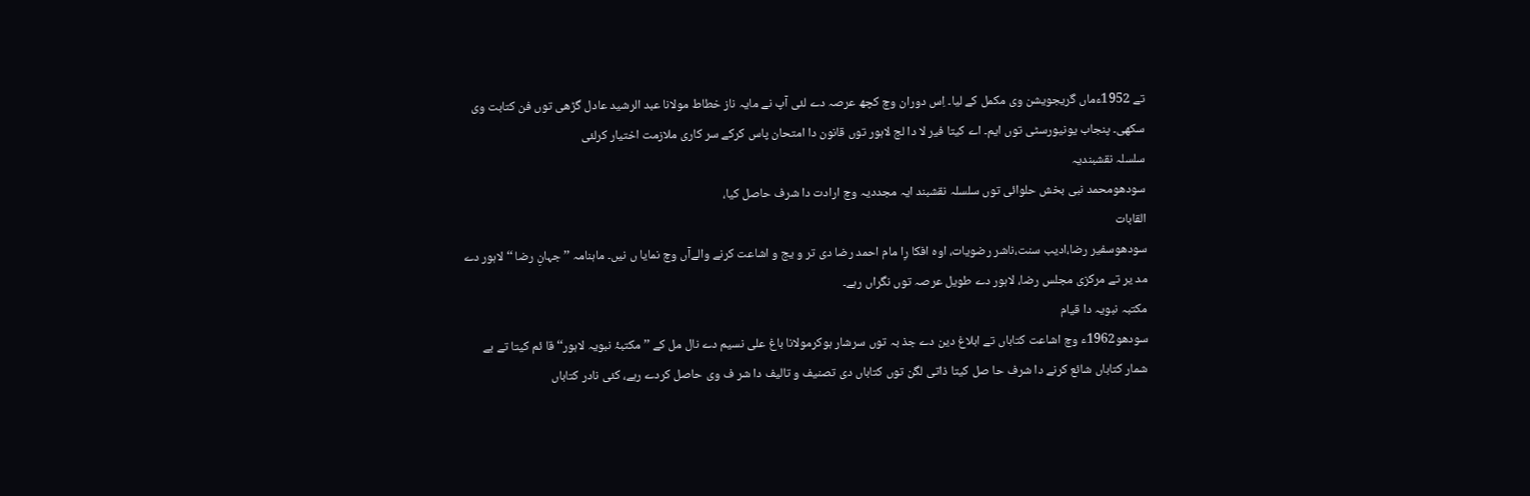تے 1952ءماں گریجویشن وی مکمل کے لیا۔ اِس دوران وچ کچھ عرصہ دے لئی آپ نے مایہ ناز خطاط مولانا عبد الرشید عادل گڑھی توں فن کتابت وی سکھی۔ پنجاب یونیورسٹی توں ایم۔ اے کیتا فیر لا دا لج لاہور توں قانون دا امتحان پاس کرکے سر کاری ملازمت اختیار کرلئی
سلسلہ نقشبندیہ
سودھومحمد نبی بخش حلوائی توں سلسلہ نقشبند ایہ مجددیہ وچ ارادت دا شرف حاصل کیا،
القابات
سودھوسفیر رضا،ادیب سنت،ناشر رضویات، اوہ افکا رِا مام احمد رضا دی تر و یج و اشاعت کرنے والےآں وچ نمایا ں نيں۔ ماہنامہ ’’جہانِ رضا ‘‘ لاہور دے مد یر تے مرکزی مجلس رضا، لاہور دے طویل عرصہ توں نگراں رہے۔
مکتبہ نبویہ دا قیام
سودھو1962ء وچ اشاعت کتاباں تے ابلاغ دین دے جذ بہ توں سرشار ہوکرمولانا باغ علی نسیم دے نال مل کے ’’مکتبۂ نبویہ لاہور‘‘قا ئم کیتا تے بے شمار کتاباں شائع کرنے دا شرف حا صل کیتا ذاتی لگن توں کتاباں دی تصنیف و تالیف دا شر ف وی حاصل کردے رہے، کئی نادر کتاباں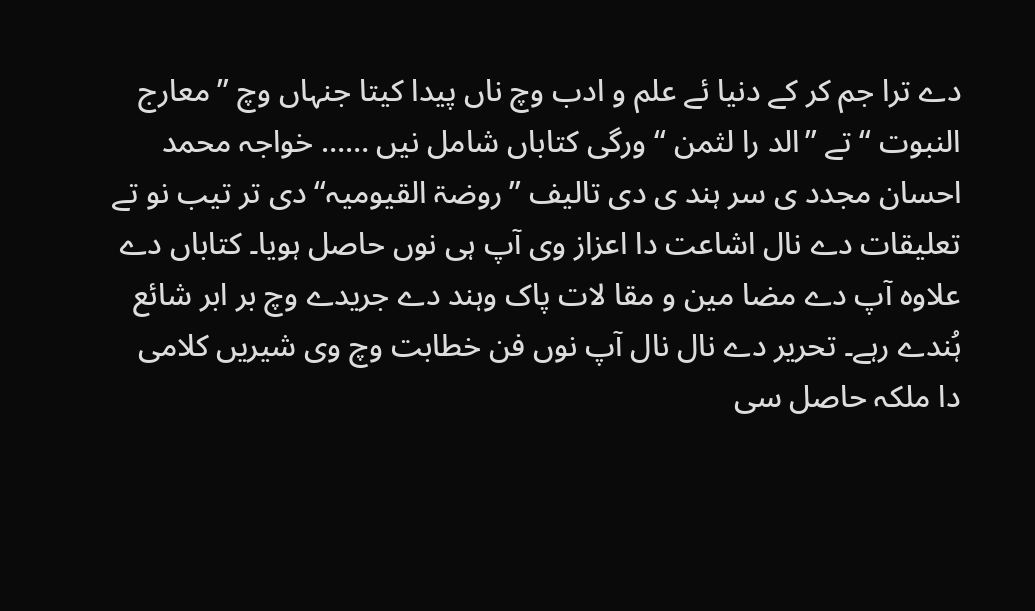دے ترا جم کر کے دنیا ئے علم و ادب وچ ناں پیدا کیتا جنہاں وچ ’’معارج النبوت ‘‘تے ’’الد را لثمن ‘‘ورگی کتاباں شامل نيں …… خواجہ محمد احسان مجدد ی سر ہند ی دی تالیف ’’روضۃ القیومیہ‘‘ دی تر تیب نو تے تعلیقات دے نال اشاعت دا اعزاز وی آپ ہی نوں حاصل ہويا۔ کتاباں دے علاوہ آپ دے مضا مین و مقا لات پاک وہند دے جریدے وچ بر ابر شائع ہُندے رہے۔ تحریر دے نال نال آپ نوں فن خطابت وچ وی شیريں کلامی دا ملکہ حاصل سی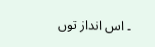۔ اس انداز توں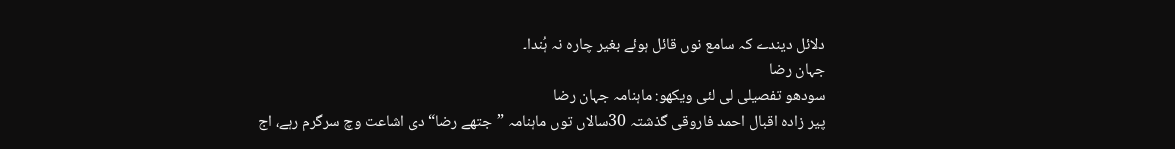دلائل دیندے کہ سامع نوں قائل ہوئے بغیر چارہ نہ ہُندا۔
جہان رضا
سودھو تفصیلی لی لئی ویکھو: ماہنامہ جہان رضا
پیر زادہ اقبال احمد فاروقی گذشتہ 30سالاں توں ماہنامہ ”جتھے رضا“ دی اشاعت وچ سرگرم رہے، اج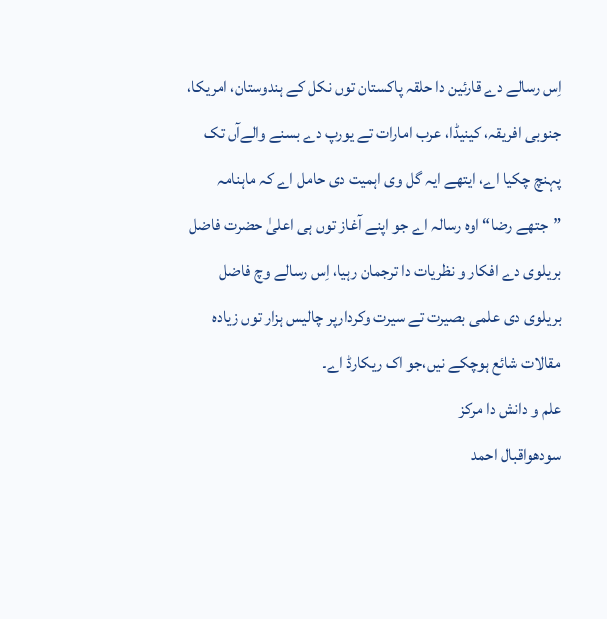اِس رسالے دے قارئین دا حلقہ پاکستان توں نکل کے ہندوستان، امریکا، جنوبی افریقہ، کینیڈا، عرب امارات تے یورپ دے بسنے والےآں تک پہنچ چکيا اے، ایتھے ایہ گل وی اہمیت دی حامل اے کہ ماہنامہ ”جتھے رضا“ اوہ رسالہ اے جو اپنے آغاز توں ہی اعلیٰ حضرت فاضل بریلوی دے افکار و نظریات دا ترجمان رہیا، اِس رسالے وچ فاضل بریلوی دی علمی بصیرت تے سیرت وکردارپر چالیس ہزار توں زیادہ مقالات شائع ہوچکے نيں،جو اک ریکارڈ اے۔
علم و دانش دا مرکز
سودھواقبال احمد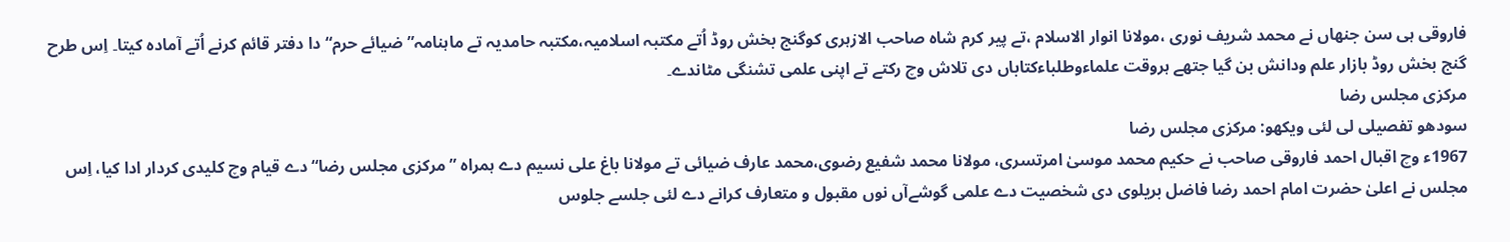فاروقی ہی سن جنھاں نے محمد شریف نوری ،مولانا انوار الاسلام ،تے پیر کرم شاہ صاحب الازہری کوگنج بخش روڈ اُتے مکتبہ اسلامیہ،مکتبہ حامدیہ تے ماہنامہ” ضیائے حرم“ دا دفتر قائم کرنے اُتے آمادہ کیتا۔ اِس طرح گنج بخش روڈ بازار علم ودانش بن گیا جتھے ہروقت علماءوطلباءکتاباں دی تلاش وچ رکتے تے اپنی علمی تشنگی مٹاندے۔
مرکزی مجلس رضا
سودھو تفصیلی لی لئی ویکھو: مرکزی مجلس رضا
1967ء وچ اقبال احمد فاروقی صاحب نے حکیم محمد موسیٰ امرتسری، مولانا محمد شفیع رضوی،محمد عارف ضیائی تے مولانا باغ علی نسیم دے ہمراہ ”مرکزی مجلس رضا“ دے قیام وچ کلیدی کردار ادا کیا، اِس مجلس نے اعلیٰ حضرت امام احمد رضا فاضل بریلوی دی شخصیت دے علمی گوشےآں نوں مقبول و متعارف کرانے دے لئی جلسے جلوس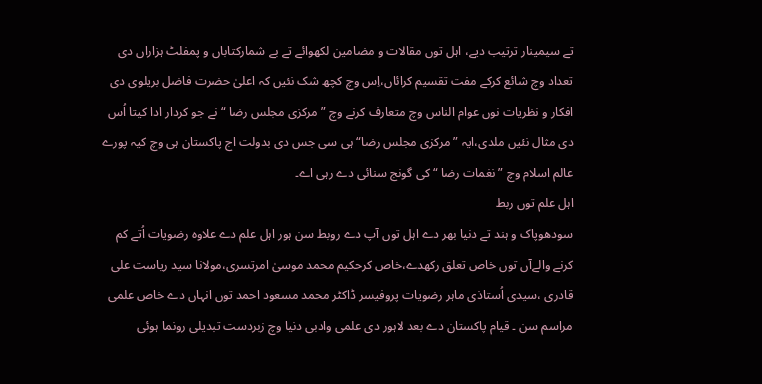تے سیمینار ترتیب دیے، اہل توں مقالات و مضامین لکھوائے تے بے شمارکتاباں و پمفلٹ ہزاراں دی تعداد وچ شائع کرکے مفت تقسیم کرائاں،اِس وچ کچھ شک نئيں کہ اعلیٰ حضرت فاضل بریلوی دی افکار و نظریات نوں عوام الناس وچ متعارف کرنے وچ ”مرکزی مجلس رضا “نے جو کردار ادا کیتا اُس دی مثال نئيں ملدی،ایہ ”مرکزی مجلس رضا“ ہی سی جس دی بدولت اج پاکستان ہی وچ کیہ پورے عالم اسلام وچ ” نغمات رضا “کی گونج سنائی دے رہی اے۔
اہل علم توں ربط
سودھوپاک و ہند تے دنیا بھر دے اہل توں آپ دے روبط سن ہور اہل علم دے علاوہ رضویات اُتے کم کرنے والےآں توں خاص تعلق رکھدے،خاص کرحکیم محمد موسیٰ امرتسری،مولانا سید ریاست علی قادری ،سیدی اُستاذی ماہر رضویات پروفیسر ڈاکٹر محمد مسعود احمد توں انہاں دے خاص علمی مراسم سن ۔ قیام پاکستان دے بعد لاہور دی علمی وادبی دنیا وچ زبردست تبدیلی رونما ہوئی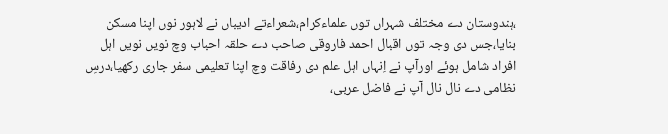،ہندوستان دے مختلف شہراں توں علماءکرام،شعراءتے ادیباں نے لاہور نوں اپنا مسکن بنایا،جس دی وجہ توں اقبال احمد فاروقی صاحب دے حلقہ احباب وچ نويں نويں اہل افراد شامل ہوئے اورآپ نے اِنہاں اہل علم دی رفاقت وچ اپنا تعلیمی سفر جاری رکھیا،درسِ نظامی دے نال نال آپ نے فاضل عربی،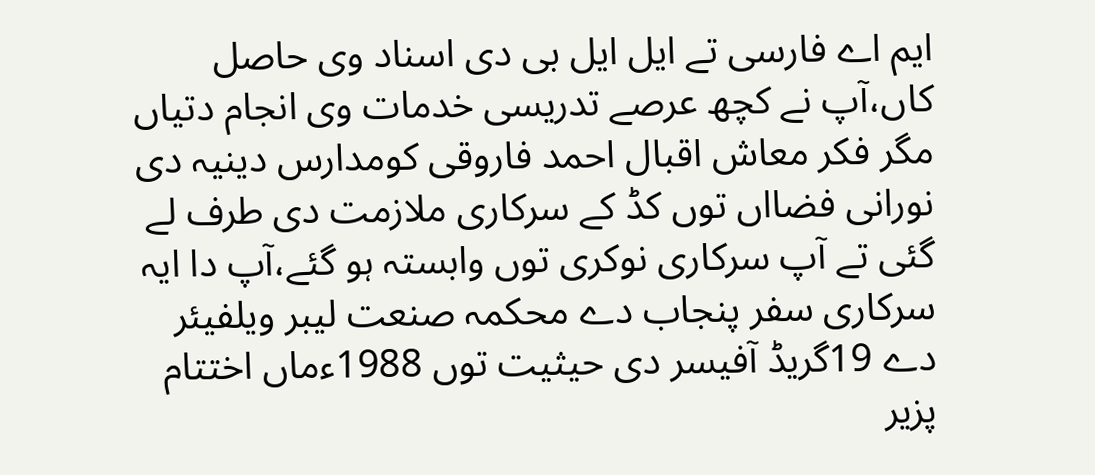ایم اے فارسی تے ایل ایل بی دی اسناد وی حاصل کاں،آپ نے کچھ عرصے تدریسی خدمات وی انجام دتیاں مگر فکر معاش اقبال احمد فاروقی کومدارس دینیہ دی نورانی فضااں توں کڈ کے سرکاری ملازمت دی طرف لے گئی تے آپ سرکاری نوکری توں وابستہ ہو گئے،آپ دا ایہ سرکاری سفر پنجاب دے محکمہ صنعت لیبر ویلفیئر دے 19گریڈ آفیسر دی حیثیت توں 1988ءماں اختتام پزیر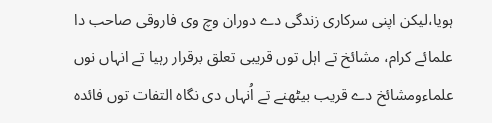ہويا،لیکن اپنی سرکاری زندگی دے دوران وچ وی فاروقی صاحب دا علمائے کرام، مشائخ تے اہل توں قریبی تعلق برقرار رہیا تے انہاں نوں علماءومشائخ دے قریب بیٹھنے تے اُنہاں دی نگاہ التفات توں فائدہ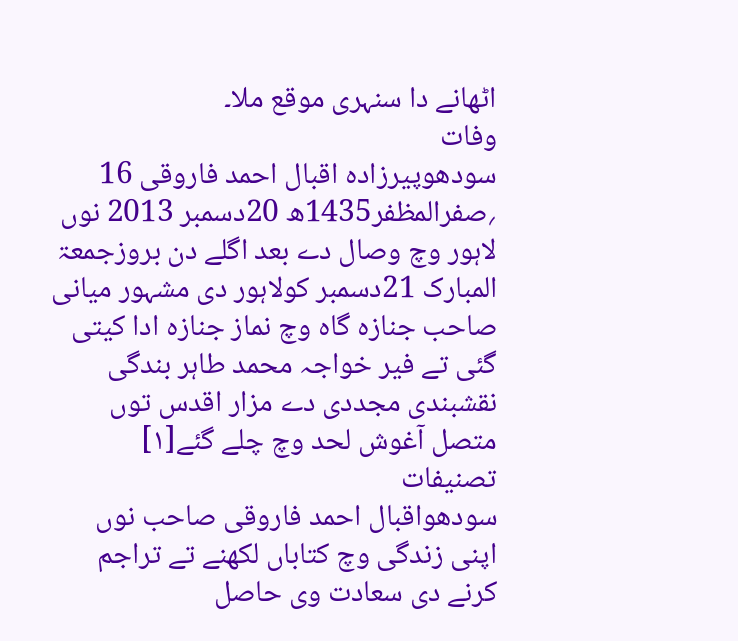اٹھانے دا سنہری موقع ملا۔
وفات
سودھوپیرزادہ اقبال احمد فاروقی 16 ؍صفرالمظفر1435ھ 20دسمبر 2013 نوں لاہور وچ وصال دے بعد اگلے دن بروزجمعۃ المبارک 21دسمبر کولاہور دی مشہور میانی صاحب جنازہ گاہ وچ نماز جنازہ ادا کيتی گئی تے فیر خواجہ محمد طاہر بندگی نقشبندی مجددی دے مزار اقدس توں متصل آغوش لحد وچ چلے گئے[۱]
تصنیفات
سودھواقبال احمد فاروقی صاحب نوں اپنی زندگی وچ کتاباں لکھنے تے تراجم کرنے دی سعادت وی حاصل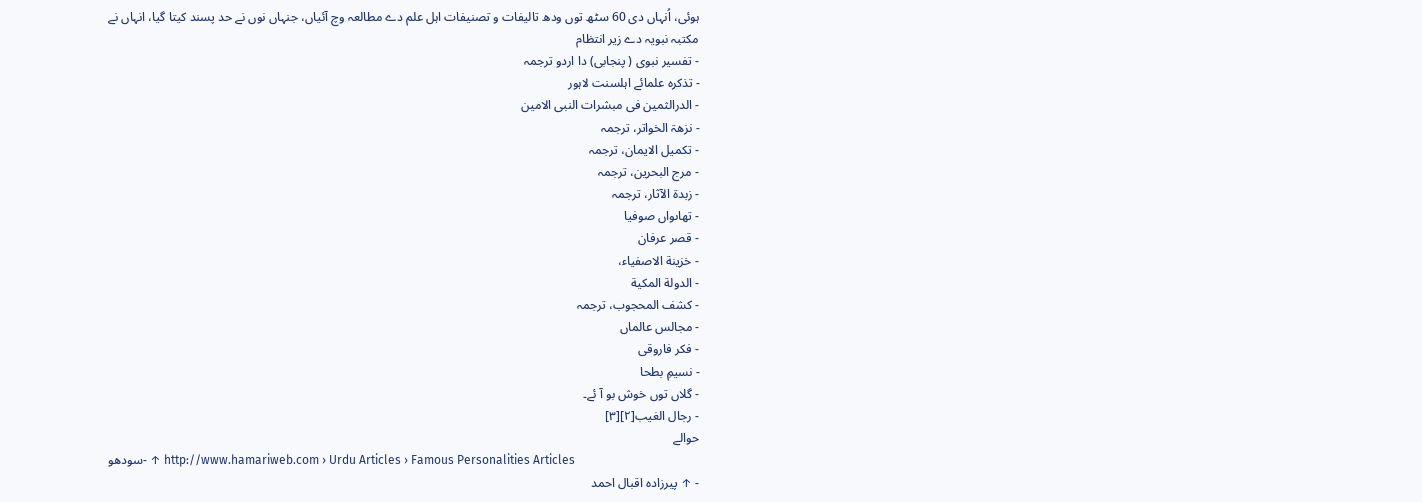ہوئی، اُنہاں دی 60 سٹھ توں ودھ تالیفات و تصنیفات اہل علم دے مطالعہ وچ آئیاں، جنہاں نوں نے حد پسند کیتا گیا، انہاں نے مکتبہ نبویہ دے زیر انتظام
- تفسیر نبوی ( پنجابی) دا اردو ترجمہ
- تذکرہ علمائے اہلسنت لاہور
- الدرالثمین فی مبشرات النبی الامین
- نزھۃ الخواتر، ترجمہ
- تکمیل الایمان، ترجمہ
- مرج البحرین، ترجمہ
- زبدة الآثار، ترجمہ
- تھاںواں صوفیا
- قصر عرفان
- خزینة الاصفیاء،
- الدولة المکیة
- کشف المحجوب، ترجمہ
- مجالس عالماں
- فکر فاروقی
- نسیمِ بطحا
- گلاں توں خوش بو آ ئے۔
- رجال الغیب[۲][۳]
حوالے
سودھو- ↑ http://www.hamariweb.com › Urdu Articles › Famous Personalities Articles
- ↑ پیرزادہ اقبال احمد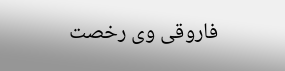فاروقی وی رخصت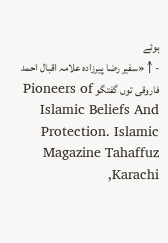ہوئے
- ↑ «سفیر رضا پیرزادہ علامہ اقبال احمد فاروقی توں گفتگو Pioneers of Islamic Beliefs And Protection. Islamic Magazine Tahaffuz Karachi,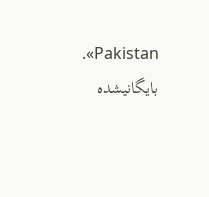Pakistan». بایگانیشده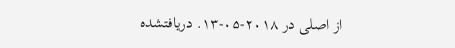از اصلی در ۲۰۱۸-۰۵-۱۳. دریافتشده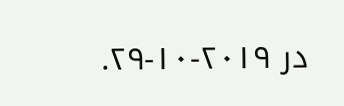در ۲۰۱۹-۱۰-۲۹.